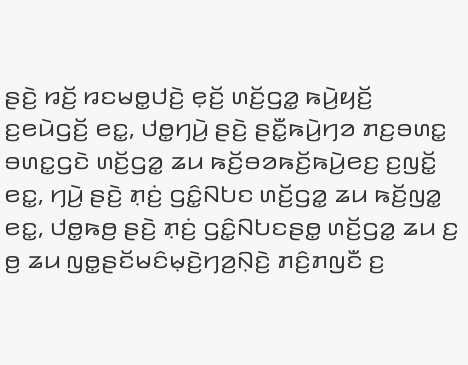ꤔꤢꤧ꤬ ꤙꤢꤩ꤬ ꤙꤢꤗꤥ꤭ꤓꤢꤧ꤬ ꤕ꤫ꤢꤩ꤬ ꤛꤢꤩ꤬ꤞꤤ꤭ ꤒꤣꤧ꤬ꤟꤢꤩ꤬ ꤢ꤬ꤕꤣꤧꤞꤢꤩ꤬ ꤕꤢ꤭, ꤓꤥ꤭ꤚꤣꤧ꤬ ꤔꤢꤧ꤬ ꤔꤢꤪ꤭ꤒꤣꤧ꤬ꤚꤤ ꤊꤢ꤬ꤋꤛꤢ꤭ ꤋꤛꤢ꤭ꤞꤢꤧ ꤛꤢꤩ꤬ꤞꤤ꤭ ꤘꤣ ꤒꤢꤩ꤬ꤋꤤꤒꤢꤩ꤬ꤒꤣꤧ꤬ꤕꤢ꤬ ꤢ꤬ꤜꤢꤩ꤭ ꤕꤢ꤭, ꤚꤣꤧ꤬ ꤔꤢꤧ꤬ ꤊ꤫ꤢꤦ꤬ ꤞꤢꤨ꤭ꤡꤝꤢ ꤛꤢꤩ꤬ꤞꤤ꤭ ꤘꤣ ꤒꤢꤩ꤬ꤜꤤ꤭ ꤕꤢ꤭, ꤓꤥ꤭ꤒꤥ꤬ ꤔꤢꤧ꤬ ꤊ꤫ꤢꤦ꤬ ꤞꤢꤨ꤭ꤡꤝꤢꤔꤥ꤭ ꤛꤢꤩ꤬ꤞꤤ꤭ ꤘꤣ ꤢ꤬ ꤥ꤬ ꤘꤣ ꤜꤥ꤭ꤔꤢꤩꤗꤢꤨꤗ꤫ꤢꤧ꤬ꤚꤤ꤬ꤡ꤫ꤢꤧ꤬ ꤊꤢꤨ꤬ꤊꤜꤢꤪ ꤢ꤬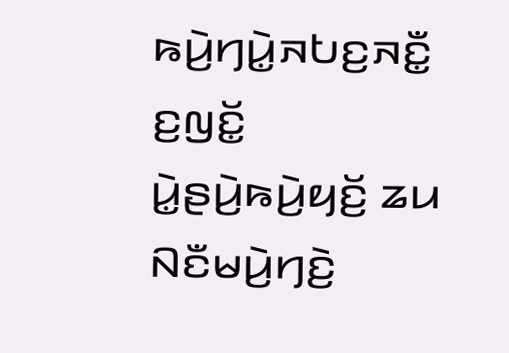ꤒꤣꤧ꤬ꤚꤣꤧ꤭ꤏꤝꤢ꤬ꤏꤢꤪ꤭ ꤢ꤬ꤜꤢꤩ꤭ ꤣꤧ꤭ꤔꤣꤧ꤬ꤒꤣꤧ꤬ꤟꤢꤩ꤬ ꤘꤣ ꤡꤢꤪꤗꤣꤧ꤬ꤚꤢꤧ꤬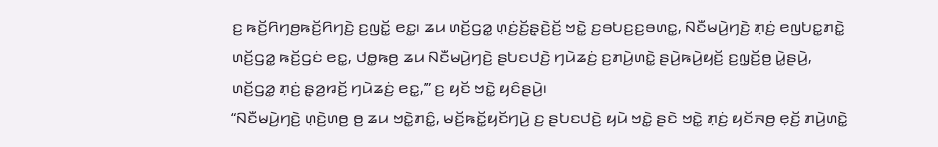ꤢ꤬ ꤒꤢꤩ꤬ꤖꤚꤥ꤬ꤒꤢꤩ꤬ꤖꤚꤢꤧ꤬ ꤢ꤬ꤜꤢꤩ꤭ ꤕꤢ꤭꤯ ꤘꤣ ꤛꤢꤩ꤬ꤞꤤ꤭ ꤛ꤫ꤢꤦ꤬ꤢꤩ꤬ꤔ꤫ꤢꤧ꤬ꤢꤩ꤬ ꤠꤢꤧ꤭ ꤢ꤬ꤋꤝꤢ꤬ꤢ꤬ꤋꤛꤢ꤭, ꤡꤢꤪꤗꤣꤧ꤬ꤚꤢꤧ꤬ ꤊ꤫ꤢꤦ꤬ ꤕꤜꤝꤢ꤭ꤊꤢꤧ꤭ ꤛꤢꤩ꤬ꤞꤤ꤭ ꤒꤢꤩ꤬ꤞꤢꤦ ꤕꤢ꤭, ꤓꤥ꤭ꤒꤥ꤬ ꤘꤣ ꤡꤢꤪꤗꤣꤧ꤬ꤚꤢꤧ꤬ ꤔꤝꤢꤓꤢꤧ꤬ ꤚꤣꤧꤘꤢꤦ꤬ ꤢ꤬ꤊꤣꤧ꤬ꤛꤢꤧ꤭ ꤔꤣꤧ꤬ꤒꤣꤧ꤬ꤟꤢꤩ꤬ ꤢ꤬ꤜ꤫ꤢꤩ꤬ꤥ꤬ ꤣꤧ꤭ꤔꤣꤧ꤬, ꤛꤢꤩ꤬ꤞꤤ꤭ ꤊ꤫ꤢꤦ꤬ ꤔ꤫ꤤ꤬ꤙꤢꤩ꤬ ꤚꤣꤧꤘꤢꤦ꤬ ꤕꤢ꤭,’” ꤢ꤬ ꤟꤢꤩ ꤠꤢꤧ꤭ ꤟꤢꤨꤔꤣꤧ꤬꤯
“ꤡꤢꤪꤗꤣꤧ꤬ꤚꤢꤧ꤬ ꤛ꤫ꤢꤧ꤬ꤛꤥ꤬ ꤥ꤬ ꤘꤣ ꤠꤢꤧ꤭ꤊꤢꤨ꤭, ꤗꤢꤩ꤬ꤒꤢꤩ꤭ꤟꤢꤩꤚꤣꤧ꤬ ꤢ꤬ ꤔꤝꤢꤓꤢꤧ꤬ ꤟꤣꤧ ꤠꤢꤧ꤭ ꤔꤢꤧ ꤠꤢꤧ꤭ ꤊ꤫ꤢꤦ꤬ ꤟꤢꤩꤏꤥ꤬ ꤕ꤫ꤢꤩ꤬ ꤊꤣꤧ꤬ꤛꤢꤧ꤭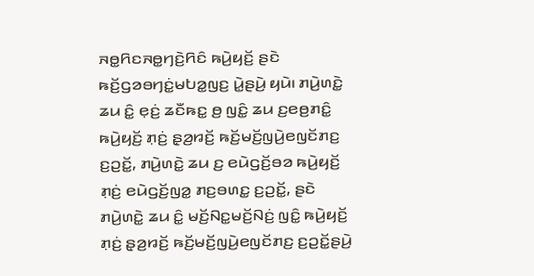ꤏꤥ꤭ꤖꤢꤏꤥ꤭ꤚꤢꤧ꤬ꤖꤢꤨ ꤒꤣꤧ꤬ꤟꤢꤩ꤬ ꤔꤢꤧ ꤒꤢꤩ꤬ꤞꤤꤋꤚꤢꤦ꤭ꤗꤝꤤ꤭ꤜꤢ꤬ ꤣꤧ꤭ꤔꤣꤧ꤬ ꤟꤣꤧ꤯ ꤊꤣꤧ꤬ꤛꤢꤧ꤭ ꤘꤣ ꤢꤨ꤭ ꤕ꤫ꤢꤦ꤬ ꤘꤢꤪꤒꤢ꤭ ꤥ꤬ ꤜꤢꤨ꤭ ꤘꤣ ꤢ꤬ꤕꤥ꤬ꤊꤢꤨ꤭ ꤒꤣꤧ꤬ꤟꤢꤩ꤬ ꤊ꤫ꤢꤦ꤬ ꤔ꤫ꤤ꤬ꤙꤢꤩ꤬ ꤒꤢꤩ꤬ꤗꤢꤩ꤬ꤜꤣꤧ꤬ꤕꤜꤢꤩꤊꤢ꤬ ꤢ꤬ꤑꤢꤩ꤭, ꤊꤣꤧ꤬ꤛꤢꤧ꤭ ꤘꤣ ꤢ꤬ ꤕꤣꤧꤞꤢꤩ꤬ꤋꤤ ꤒꤣꤧ꤬ꤟꤢꤩ꤬ ꤊ꤫ꤢꤦ꤬ ꤕꤣꤧꤞꤢꤩ꤬ꤜꤤ꤭ ꤊꤢ꤬ꤋꤛꤢ꤭ ꤢ꤬ꤑꤢꤩ꤭, ꤔꤢꤧ ꤊꤣꤧ꤬ꤛꤢꤧ꤭ ꤘꤣ ꤢꤨ꤭ ꤗꤢꤩ꤬ꤡꤢ꤭ꤗꤢꤩ꤬ꤡꤢꤦ꤬ ꤜꤢꤨ꤭ ꤒꤣꤧ꤬ꤟꤢꤩ꤬ ꤊ꤫ꤢꤦ꤬ ꤔ꤫ꤤ꤬ꤙꤢꤩ꤬ ꤒꤢꤩ꤬ꤗꤢꤩ꤬ꤜꤣꤧ꤬ꤕꤜꤢꤩꤊꤢ꤬ ꤢ꤬ꤑꤢꤩ꤭ꤔꤣꤧ꤬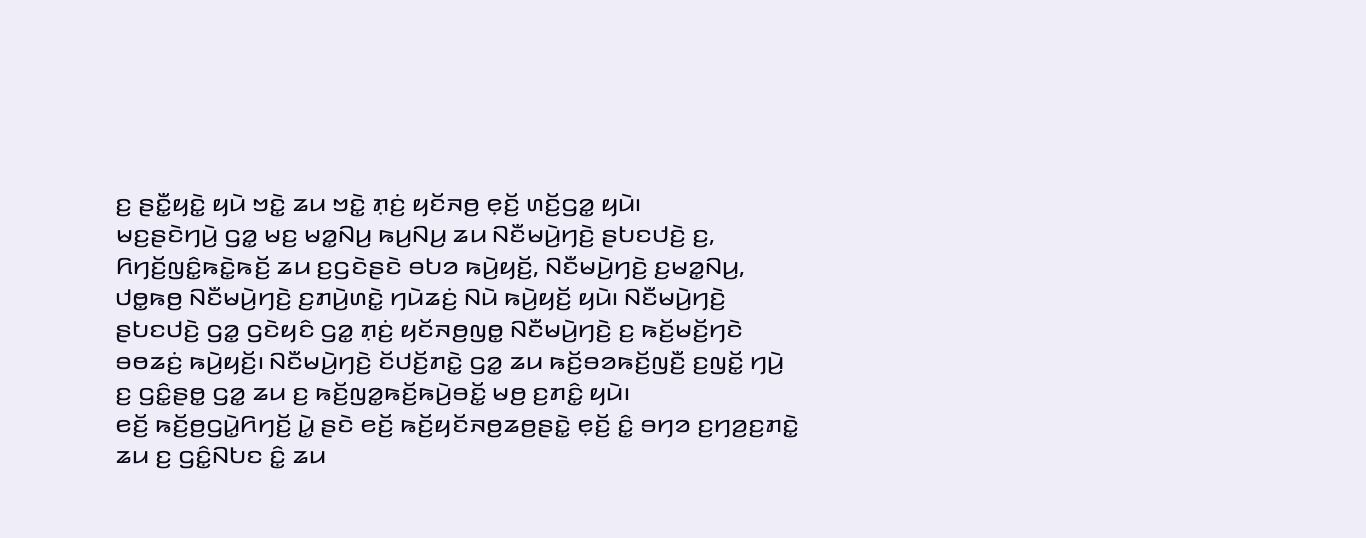ꤢ꤬ ꤔꤢꤪ꤭ꤟꤢꤧ꤭ ꤟꤣꤧ ꤠꤢꤧ꤭ ꤘꤣ ꤠꤢꤧ꤭ ꤊ꤫ꤢꤦ꤬ ꤟꤢꤩꤏꤥ꤬ ꤕ꤫ꤢꤩ꤬ ꤛꤢꤩ꤬ꤞꤤ꤭ ꤟꤣꤧ꤯
ꤗꤢ꤬ꤔꤢꤧꤚꤣꤧ꤬ ꤞꤤ꤭ ꤗꤢ꤬ ꤗꤤ꤭ꤡꤣ꤬ ꤒꤣ꤬ꤡꤣ꤬ ꤘꤣ ꤡꤢꤪꤗꤣꤧ꤬ꤚꤢꤧ꤬ ꤔꤝꤢꤓꤢꤧ꤬ ꤢ꤬, ꤖꤚꤢꤩ꤬ꤜꤢꤨ꤭ꤒꤢꤧ꤭ꤒꤢꤩ꤬ ꤘꤣ ꤢ꤬ꤞꤢꤧꤔꤢꤧ ꤋꤝꤤ ꤒꤣꤧ꤬ꤟꤢꤩ꤬, ꤡꤢꤪꤗꤣꤧ꤬ꤚꤢꤧ꤬ ꤢ꤬ꤗꤤ꤭ꤡꤣ꤬, ꤓꤥ꤭ꤒꤥ꤬ ꤡꤢꤪꤗꤣꤧ꤬ꤚꤢꤧ꤬ ꤢ꤬ꤊꤣꤧ꤬ꤛꤢꤧ꤭ ꤚꤣꤧꤘꤢꤦ꤬ ꤡꤣꤧ ꤒꤣꤧ꤬ꤟꤢꤩ꤬ ꤟꤣꤧ꤯ ꤡꤢꤪꤗꤣꤧ꤬ꤚꤢꤧ꤬ ꤔꤝꤢꤓꤢꤧ꤬ ꤞꤤ꤭ ꤞꤢꤧꤟꤢꤨ ꤞꤤ꤭ ꤊ꤫ꤢꤦ꤬ ꤟꤢꤩꤏꤥ꤬ꤜꤥ꤭ ꤡꤢꤪꤗꤣꤧ꤬ꤚꤢꤧ꤬ ꤢ꤬ ꤒꤢꤩ꤬ꤗꤢꤩ꤬ꤚꤢꤧ ꤋꤥꤘꤢꤦ꤬ ꤒꤣꤧ꤬ꤟꤢꤩ꤬꤯ ꤡꤢꤪꤗꤣꤧ꤬ꤚꤢꤧ꤬ ꤢꤩꤓꤢꤩ꤬ꤊꤢꤧ꤭ ꤞꤤ꤭ ꤘꤣ ꤒꤢꤩ꤬ꤋꤤꤒꤢꤩ꤬ꤜꤢꤪ꤬ ꤢ꤬ꤜꤢꤩ꤭ ꤚꤣꤧ꤬ ꤢ꤬ ꤞꤢꤨ꤭ꤔꤥ꤭ ꤞꤤ꤭ ꤘꤣ ꤢ꤬ ꤒꤢꤩ꤬ꤜꤤ꤭ꤒꤢꤩ꤬ꤒꤣꤧ꤬ꤋꤢꤩ꤭ ꤗꤥ꤬ ꤢ꤬ꤊꤢꤨ꤭ ꤟꤣꤧ꤯
ꤕꤢꤩ꤬ ꤒꤢꤩ꤬ꤥ꤬ꤞꤣꤧ꤭ꤖꤚꤢꤩ꤬ ꤣꤧ꤭ ꤔꤢꤧ ꤕꤢꤩ꤬ ꤒꤢꤩ꤬ꤟꤢꤩꤏꤥ꤬ꤘꤥ꤬ꤔꤢꤧ꤭ ꤕ꤫ꤢꤩ꤬ ꤢꤨ꤭ ꤋꤚꤤ ꤢ꤬ꤚꤤ꤬ꤢ꤬ꤊꤢꤧ꤭ ꤘꤣ ꤢ꤬ ꤞꤢꤨ꤭ꤡꤝꤢ ꤢꤨ꤭ ꤘꤣ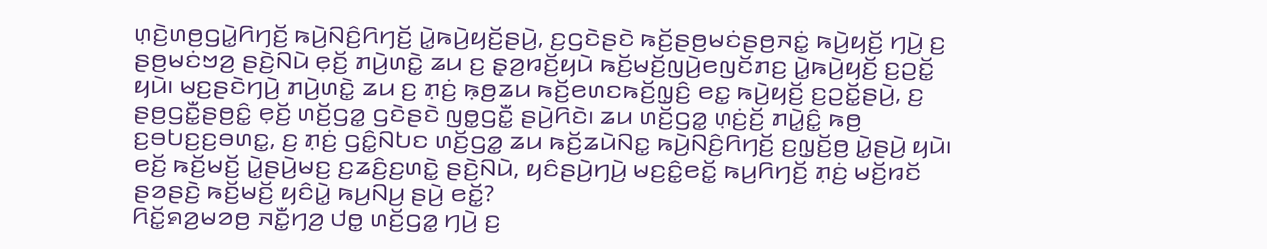ꤛ꤫ꤢꤧ꤬ꤛꤥ꤬ꤞꤣꤧ꤭ꤖꤚꤢꤩ꤬ ꤒꤣꤧ꤬ꤡꤢꤨ꤬ꤖꤚꤢꤩ꤬ ꤣꤧ꤭ꤒꤣꤧ꤬ꤟꤢꤩ꤬ꤔꤣꤧ꤬, ꤢ꤬ꤞꤢꤧꤔꤢꤧ ꤒꤢꤩ꤬ꤔꤥ꤬ꤗꤢꤦꤔꤥ꤬ꤏꤢꤦ꤭ ꤒꤣꤧ꤬ꤟꤢꤩ꤬ ꤚꤣꤧ꤬ ꤢ꤬ ꤔꤥ꤬ꤗꤢꤦꤠꤤ꤬ ꤔꤢꤧ꤬ꤡꤣꤧ ꤕ꤫ꤢꤩ꤬ ꤊꤣꤧ꤬ꤛꤢꤧ꤭ ꤘꤣ ꤢ꤬ ꤔ꤫ꤤ꤬ꤙꤢꤩ꤬ꤟꤣꤧ ꤒꤢꤩ꤬ꤗꤢꤩ꤬ꤜꤣꤧ꤬ꤕꤜꤢꤩꤊꤢ꤬ ꤣꤧ꤭ꤒꤣꤧ꤬ꤟꤢꤩ꤬ ꤢ꤬ꤑꤢꤩ꤭ ꤟꤣꤧ꤯ ꤗꤢ꤬ꤔꤢꤧꤚꤣꤧ꤬ ꤊꤣꤧ꤬ꤛꤢꤧ꤭ ꤘꤣ ꤢ꤬ ꤊ꤫ꤢꤦ꤬ ꤒ꤫ꤥ꤬ꤘꤣ ꤒꤢꤩ꤬ꤕꤛꤢꤒꤢꤩ꤬ꤜ꤫ꤢꤨ꤬ ꤕꤢ꤭ ꤒꤣꤧ꤬ꤟꤢꤩ꤬ ꤢ꤬ꤑꤢꤩ꤭ꤔꤣꤧ꤬, ꤢ꤬ ꤔꤥ꤬ꤞꤢꤪ꤭ꤔꤥ꤬ꤢꤨ꤭ ꤕ꤫ꤢꤩ꤬ ꤛꤢꤩ꤬ꤞꤤ꤭ ꤞꤢꤧꤔꤢꤧ ꤜꤥ꤭ꤞꤢꤪ꤭ ꤔꤣꤧ꤬ꤖꤢꤧ꤯ ꤘꤣ ꤛꤢꤩ꤬ꤞꤤ꤭ ꤛ꤫ꤢꤦ꤬ꤢꤩ꤬ ꤊꤣꤧ꤭ꤢꤨ꤭ ꤒꤥ꤬ ꤢ꤬ꤋꤝꤢ꤬ꤢ꤬ꤋꤛꤢ꤭, ꤢ꤬ ꤊ꤫ꤢꤦ꤬ ꤞꤢꤨ꤭ꤡꤝꤢ ꤛꤢꤩ꤬ꤞꤤ꤭ ꤘꤣ ꤒꤢꤩ꤬ꤘꤣꤧꤡꤢ꤭ ꤒꤣꤧ꤬ꤡꤢꤨ꤬ꤖꤚꤢꤩ꤬ ꤢ꤬ꤜ꤫ꤢꤩ꤬ꤥ꤬ ꤣꤧ꤭ꤔꤣꤧ꤬ ꤟꤣꤧ꤯ ꤕꤢꤩ꤬ ꤒꤢꤩ꤬ꤗꤢꤩ꤬ ꤣꤧ꤭ꤔꤣꤧ꤬ꤗꤢ꤬ ꤢ꤬ꤘꤢꤨ꤬ꤢ꤬ꤛꤢꤧ꤭ ꤔꤢꤧ꤬ꤡꤣꤧ, ꤟꤢꤨꤔꤣꤧ꤬ꤚꤣꤧ꤬ ꤗꤢ꤬ꤢꤨ꤭ꤕꤢꤩ꤭ ꤒꤣ꤬ꤖꤚꤢꤩ꤬ ꤊ꤫ꤢꤦ꤬ ꤗꤢꤩ꤬ꤙꤢꤩ ꤔꤤꤔꤢꤧ꤬ ꤒꤢꤩ꤬ꤗꤢꤩ꤬ ꤟꤢꤨꤣꤧ꤭ ꤒꤣ꤬ꤡꤣ꤬ ꤔꤣꤧ꤬ ꤕꤢꤩ꤭?
ꤖꤢꤩ꤭ꤎꤤ꤬ꤗꤤꤥ꤬ ꤏꤢꤪ꤭ꤚꤤ꤬ ꤓꤥ꤭ ꤛꤢꤩ꤬ꤞꤤ꤭ ꤚꤣꤧ꤬ ꤢ꤬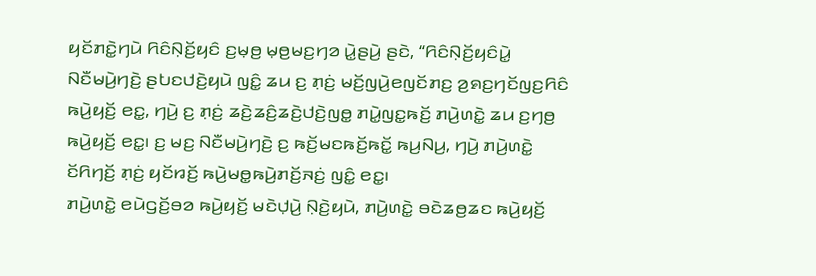ꤟꤢꤩꤊꤢꤧ꤭ꤚꤣꤧ ꤖꤢꤨꤡ꤫ꤢꤩ꤬ꤟꤢꤨ ꤢ꤬ꤗ꤫ꤥ꤬ ꤗ꤫ꤥ꤬ꤗꤢ꤬ꤚꤤ ꤣꤧ꤭ꤔꤣꤧ꤬ ꤔꤢꤧ, “ꤖꤢꤨꤡ꤫ꤢꤩ꤬ꤟꤢꤨꤣꤧ꤭ ꤡꤢꤪꤗꤣꤧ꤬ꤚꤢꤧ꤬ ꤔꤝꤢꤓꤢꤧ꤬ꤟꤣꤧ ꤜꤢꤨ꤭ ꤘꤣ ꤢ꤬ ꤊ꤫ꤢꤦ꤬ ꤗꤢꤩ꤬ꤜꤣꤧ꤬ꤕꤜꤢꤩꤊꤢ꤬ ꤤ꤬ꤎꤢ꤬ꤚꤢꤩꤜꤢ꤬ꤖꤢꤨ ꤒꤣꤧ꤬ꤟꤢꤩ꤬ ꤕꤢ꤭, ꤚꤣꤧ꤬ ꤢ꤬ ꤊ꤫ꤢꤦ꤬ ꤘꤢꤧ꤬ꤘꤢꤨ꤬ꤘꤢꤧ꤬ꤓꤢꤧ꤬ꤜꤥ꤭ ꤊꤣꤧ꤭ꤜꤢ꤭ꤒꤢꤩ꤬ ꤊꤣꤧ꤬ꤛꤢꤧ꤭ ꤘꤣ ꤢ꤬ꤚꤥ꤬ ꤒꤣꤧ꤬ꤟꤢꤩ꤬ ꤕꤢ꤭꤯ ꤢ꤬ ꤗꤢ꤬ ꤡꤢꤪꤗꤣꤧ꤬ꤚꤢꤧ꤬ ꤢ꤬ ꤒꤢꤩ꤬ꤗꤢꤒꤢꤩ꤬ꤒꤢꤩ꤭ ꤒꤣ꤬ꤡꤣ꤬, ꤚꤣꤧ꤬ ꤊꤣꤧ꤬ꤛꤢꤧ꤭ ꤢꤩꤖꤚꤢꤩ꤬ ꤊ꤫ꤢꤦ꤬ ꤟꤢꤩꤙꤢꤩ꤬ ꤒꤣꤧ꤬ꤗꤥ꤭ꤒꤣꤧ꤬ꤊꤢꤩ꤬ꤏꤢꤦ꤬ ꤜꤢꤨ꤭ ꤕꤢ꤭꤯
ꤊꤣꤧ꤬ꤛꤢꤧ꤭ ꤕꤣꤧꤞꤢꤩ꤬ꤋꤤ ꤒꤣꤧ꤬ꤟꤢꤩ꤬ ꤗꤢꤧꤓ꤫ꤣꤧ꤬ ꤡ꤫ꤢꤧ꤬ꤟꤣꤧ, ꤊꤣꤧ꤬ꤛꤢꤧ꤭ ꤋꤢꤧꤘꤥ꤬ꤘꤢ ꤒꤣꤧ꤬ꤟꤢꤩ꤬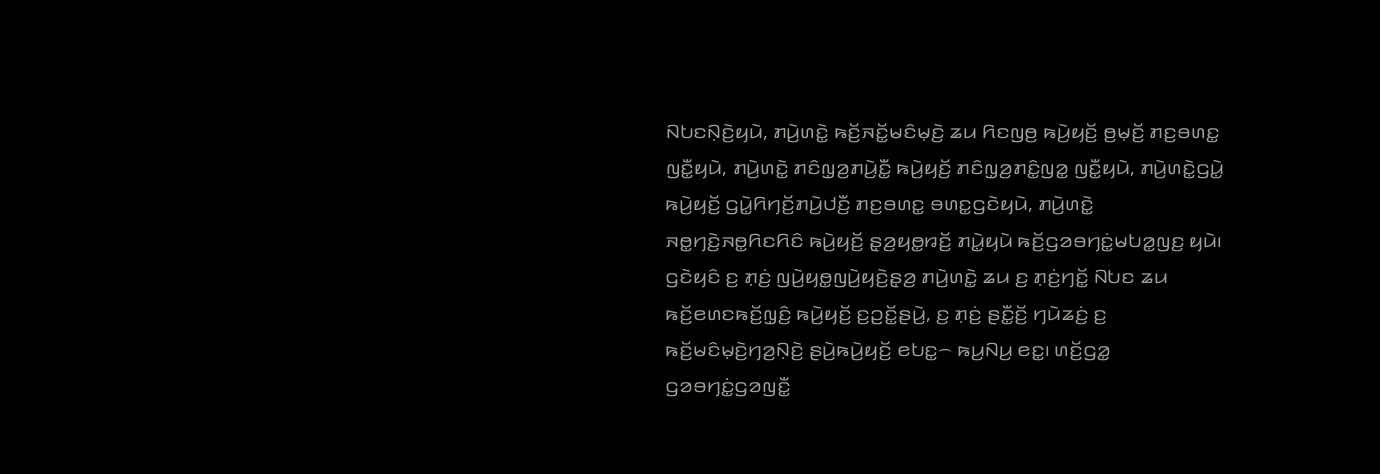ꤡꤝꤢꤡ꤫ꤢꤧ꤬ꤟꤣꤧ, ꤊꤣꤧ꤬ꤛꤢꤧ꤭ ꤒꤢꤩ꤬ꤏꤢꤩ꤭ꤗꤢꤨꤗ꤫ꤢꤧ꤬ ꤘꤣ ꤖꤢꤜꤥ꤬ ꤒꤣꤧ꤬ꤟꤢꤩ꤬ ꤥ꤬ꤗ꤫ꤢꤩ꤬ ꤊꤢ꤬ꤋꤛꤢ꤭ ꤜꤢꤪ꤭ꤟꤣꤧ, ꤊꤣꤧ꤬ꤛꤢꤧ꤭ ꤊꤢꤨꤜ꤫ꤤ꤬ꤊꤣꤧ꤬ꤢꤪ꤭ ꤒꤣꤧ꤬ꤟꤢꤩ꤬ ꤊꤢꤨꤜ꤫ꤤ꤬ꤊꤢꤨ꤭ꤜꤤ꤭ ꤜꤢꤪ꤭ꤟꤣꤧ, ꤊꤣꤧ꤬ꤛꤢꤧ꤭ꤞꤣꤧ꤭ ꤒꤣꤧ꤬ꤟꤢꤩ꤬ ꤞꤣꤧ꤭ꤖꤚꤢꤩ꤬ꤊꤣꤧ꤬ꤓꤢꤪ꤬ ꤊꤢ꤬ꤋꤛꤢ꤭ ꤋꤛꤢ꤭ꤞꤢꤧꤟꤣꤧ, ꤊꤣꤧ꤬ꤛꤢꤧ꤭ ꤏꤥ꤭ꤚꤢꤧ꤬ꤏꤥ꤭ꤖꤢꤖꤢꤨ ꤒꤣꤧ꤬ꤟꤢꤩ꤬ ꤔ꤫ꤤ꤬ꤟꤥ꤭ꤙꤢꤩ꤬ ꤊꤣꤧ꤭ꤟꤣꤧ ꤒꤢꤩ꤬ꤞꤤꤋꤚꤢꤦ꤭ꤗꤝꤤ꤭ꤜꤢ꤬ ꤟꤣꤧ꤯
ꤞꤢꤧꤟꤢꤨ ꤢ꤬ ꤊ꤫ꤢꤦ꤬ ꤜꤣꤧ꤬ꤟꤥ꤭ꤜꤣꤧ꤬ꤟꤢꤧ꤬ꤔ꤫ꤤ꤬ ꤊꤣꤧ꤬ꤛꤢꤧ꤭ ꤘꤣ ꤢ꤬ ꤊ꤫ꤢꤦ꤬ꤚꤢꤩ꤭ ꤡꤝꤢ ꤘꤣ ꤒꤢꤩ꤬ꤕꤛꤢꤒꤢꤩ꤬ꤜ꤫ꤢꤨ꤬ ꤒꤣꤧ꤬ꤟꤢꤩ꤬ ꤢ꤬ꤑꤢꤩ꤭ꤔꤣꤧ꤬, ꤢ꤬ ꤊ꤫ꤢꤦ꤬ ꤔꤢꤪ꤭ꤢꤩ꤬ ꤚꤣꤧꤘꤢꤦ꤬ ꤢ꤬ ꤒꤢꤩ꤬ꤗꤢꤨꤗ꤫ꤢꤧ꤬ꤚꤤ꤬ꤡ꤫ꤢꤧ꤬ ꤔꤣꤧ꤬ꤒꤣꤧ꤬ꤟꤢꤩ꤬ ꤕꤝꤢ꤭꤮ ꤒꤣ꤬ꤡꤣ꤬ ꤕꤢ꤭꤯ ꤛꤢꤩ꤬ꤞꤤ꤭ ꤞꤤꤋꤚꤢꤦ꤭ꤞꤤꤜꤢꤪ꤭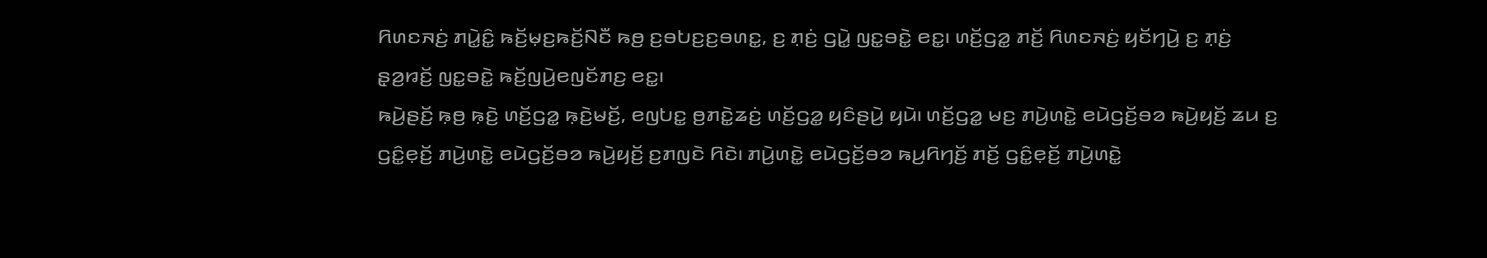ꤖꤛꤢꤏꤢꤦ꤬ ꤊꤣꤧ꤭ꤢꤨ꤭ ꤒꤢꤩ꤬ꤗ꤫ꤢ꤬ꤒꤢꤩ꤬ꤡꤢꤪ ꤒꤥ꤬ ꤢ꤬ꤋꤝꤢ꤬ꤢ꤬ꤋꤛꤢ꤭, ꤢ꤬ ꤊ꤫ꤢꤦ꤬ ꤞꤣꤧ꤭ ꤜꤢ꤭ꤋꤢꤧ꤭ ꤕꤢ꤭꤯ ꤛꤢꤩ꤬ꤞꤤ꤭ ꤊꤢꤩ꤬ ꤖꤛꤢꤏꤢꤦ꤬ ꤟꤢꤩꤚꤣꤧ꤬ ꤢ꤬ ꤊ꤫ꤢꤦ꤬ ꤔ꤫ꤤ꤬ꤙꤢꤩ꤬ ꤜꤢ꤭ꤋꤢꤧ꤭ ꤒꤢꤩ꤬ꤜꤣꤧ꤬ꤕꤜꤢꤩꤊꤢ꤬ ꤕꤢ꤭꤯
ꤒꤣꤧ꤬ꤔꤢꤩ꤬ ꤒ꤫ꤥ꤬ ꤒ꤫ꤢꤧ꤬ ꤛꤢꤩ꤬ꤞꤤ꤭ ꤒ꤫ꤢꤧ꤬ꤗꤢꤩ꤬, ꤕꤜꤝꤢ꤭ ꤥ꤬ꤊꤢꤧ꤭ꤘꤢꤦ꤬ ꤛꤢꤩ꤬ꤞꤤ꤭ ꤟꤢꤨꤔꤣꤧ꤬ ꤟꤣꤧ꤯ ꤛꤢꤩ꤬ꤞꤤ꤭ ꤗꤢ꤬ ꤊꤣꤧ꤬ꤛꤢꤧ꤭ ꤕꤣꤧꤞꤢꤩ꤬ꤋꤤ ꤒꤣꤧ꤬ꤟꤢꤩ꤬ ꤘꤣ ꤢ꤬ ꤞꤢꤨ꤭ꤕ꤫ꤢꤩ꤬ ꤊꤣꤧ꤬ꤛꤢꤧ꤭ ꤕꤣꤧꤞꤢꤩ꤬ꤋꤤ ꤒꤣꤧ꤬ꤟꤢꤩ꤬ ꤢ꤬ꤊꤜꤢꤧ ꤖꤢꤧ꤯ ꤊꤣꤧ꤬ꤛꤢꤧ꤭ ꤕꤣꤧꤞꤢꤩ꤬ꤋꤤ ꤒꤣ꤬ꤖꤚꤢꤩ꤬ ꤊꤢꤩ꤬ ꤞꤢꤨ꤭ꤕ꤫ꤢꤩ꤬ ꤊꤣꤧ꤬ꤛꤢꤧ꤭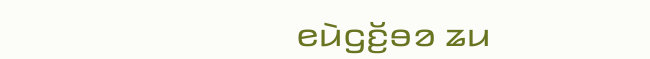ꤕꤣꤧꤞꤢꤩ꤬ꤋꤤ ꤘꤣ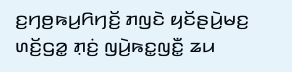ꤢ꤬ꤚꤥ꤬ꤒꤣ꤬ꤖꤚꤢꤩ꤬ ꤊꤜꤢꤧ ꤟꤢꤩꤔꤣꤧ꤬ꤗꤢ꤬ ꤛꤢꤩ꤬ꤞꤤ꤭ ꤊ꤫ꤢꤦ꤬ ꤜꤣꤧ꤬ꤒꤢ꤭ꤜꤢꤪ꤭ ꤘꤣ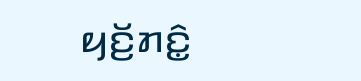ꤟꤢꤩ꤬ꤊꤢꤨ꤭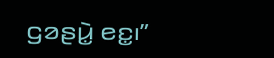ꤞꤤꤔꤣꤧ꤭ ꤕꤢ꤭꤯”